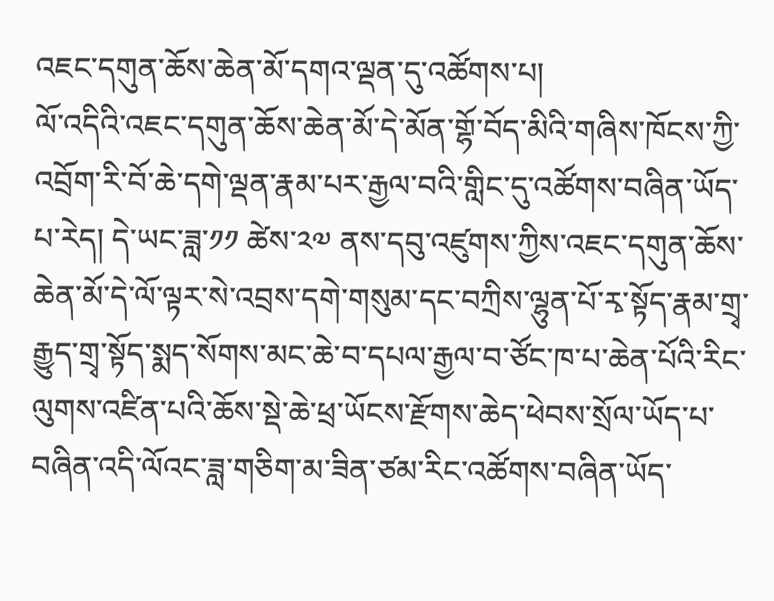འཇང་དགུན་ཆོས་ཆེན་མོ་དགའ་ལྡན་དུ་འཚོགས་པ།
ལོ་འདིའི་འཇང་དགུན་ཆོས་ཆེན་མོ་དེ་མོན་གྷོ་བོད་མིའི་གཞིས་ཁོངས་ཀྱི་འབྲོག་རི་བོ་ཆེ་དགེ་ལྡན་རྣམ་པར་རྒྱལ་བའི་གླིང་དུ་འཚོགས་བཞིན་ཡོད་པ་རེད། དེ་ཡང་ཟླ་༡༡ ཚེས་༢༧ ནས་དབུ་འཛུགས་ཀྱིས་འཇང་དགུན་ཆོས་ཆེན་མོ་དེ་ལོ་ལྟར་སེ་འབྲས་དགེ་གསུམ་དང་བཀྲིས་ལྷུན་པོ་རྭ་སྟོད་རྣམ་གྲྭ་རྒྱུད་གྲྭ་སྟོད་སྨད་སོགས་མང་ཆེ་བ་དཔལ་རྒྱལ་བ་ཙོང་ཁ་པ་ཆེན་པོའི་རིང་ལུགས་འཛིན་པའི་ཆོས་སྡེ་ཆེ་ཕྲ་ཡོངས་རྫོགས་ཆེད་ཕེབས་སྲོལ་ཡོད་པ་བཞིན་འདི་ལོའང་ཟླ་གཅིག་མ་ཟིན་ཙམ་རིང་འཚོགས་བཞིན་ཡོད་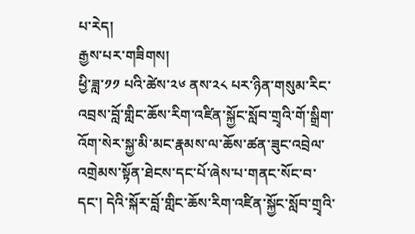པ་རེད།
རྒྱས་པར་གཟིགས།
ཕྱི་ཟླ་༡༡ པའི་ཚེས་༢༦ ནས་༢༨ པར་ཉིན་གསུམ་རིང་འབྲས་བློ་གླིང་ཆོས་རིག་འཛིན་སྐྱོང་སློབ་གྲྭའི་གོ་སྒྲིག་འོག་སེར་སྐྱ་མི་མང་རྣམས་ལ་ཆོས་ཚན་ཟུང་འབྲེལ་འགྲེམས་སྟོན་ཐེངས་དང་པོ་ཞེས་པ་གནང་སོང་བ་དང་། དེའི་སྐོར་བློ་གླིང་ཆོས་རིག་འཛིན་སྐྱོང་སློབ་གྲྭའི་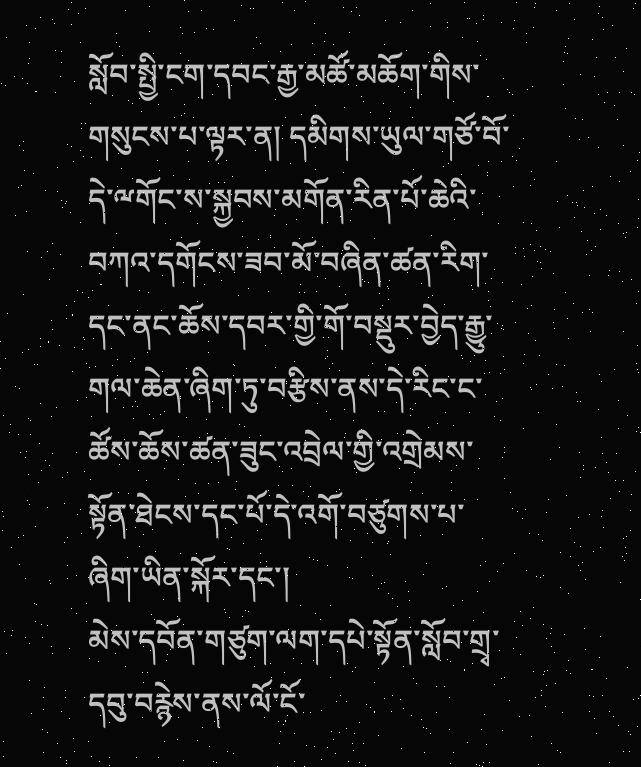སློབ་སྤྱི་ངག་དབང་རྒྱ་མཚོ་མཆོག་གིས་གསུངས་པ་ལྟར་ན། དམིགས་ཡུལ་གཙོ་བོ་དེ་ྋགོང་ས་སྐྱབས་མགོན་རིན་པོ་ཆེའི་བཀའ་དགོངས་ཟབ་མོ་བཞིན་ཚན་རིག་དང་ནང་ཆོས་དབར་གྱི་གོ་བསྡུར་བྱེད་རྒྱུ་གལ་ཆེན་ཞིག་ཏུ་བརྩིས་ནས་དེ་རིང་ང་ཚོས་ཆོས་ཚན་ཟུང་འབྲེལ་གྱི་འགྲེམས་སྟོན་ཐེངས་དང་པོ་དེ་འགོ་བཙུགས་པ་ཞིག་ཡིན་སྐོར་དང་།
མེས་དབོན་གཙུག་ལག་དཔེ་སྟོན་སློབ་གྲྭ་དབུ་བརྙེས་ནས་ལོ་ངོ་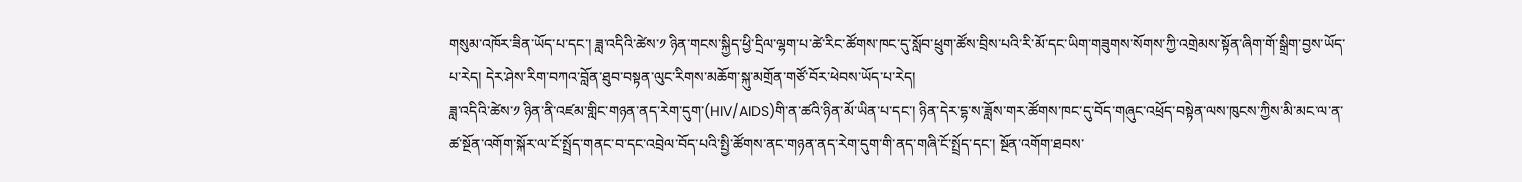གསུམ་འཁོར་ཟིན་ཡོད་པ་དང་། ཟླ་འདིའི་ཚེས་༡ ཉིན་གངས་སྐྱིད་ཕྱི་དྲིལ་ལྷག་པ་ཚེ་རིང་ཚོགས་ཁང་དུ་སློབ་ཕྲུག་ཚོས་བྲིས་པའི་རི་མོ་དང་ཡིག་གཟུགས་སོགས་ཀྱི་འགྲེམས་སྟོན་ཞིག་གོ་སྒྲིག་བྱས་ཡོད་པ་རེད། དེར་ཤེས་རིག་བཀའ་བློན་ཐུབ་བསྟན་ལུང་རིགས་མཆོག་སྐུ་མགྲོན་གཙོ་བོར་ཕེབས་ཡོད་པ་རེད།
ཟླ་འདིའི་ཚེས་༡ ཉིན་ནི་འཛམ་གླིང་གཉན་ནད་རེག་དུག་(HIV/AIDS)གི་ན་ཚའི་ཉིན་མོ་ཡིན་པ་དང་། ཉིན་དེར་དྷ་ས་ཟློས་གར་ཚོགས་ཁང་དུ་བོད་གཞུང་འཕྲོད་བསྟེན་ལས་ཁུངས་ཀྱིས་མི་མང་ལ་ན་ཚ་སྔོན་འགོག་སྐོར་ལ་ངོ་སྤྲོད་གནང་བ་དང་འབྲེལ་བོད་པའི་སྤྱི་ཚོགས་ནང་གཉན་ནད་རེག་དུག་གི་ནད་གཞི་ངོ་སྤྲོད་དང་། སྔོན་འགོག་ཐབས་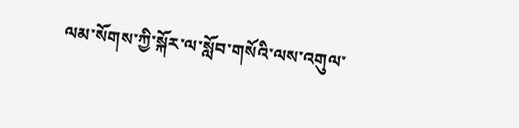ལམ་སོགས་ཀྱི་སྐོར་ལ་སློབ་གསོའི་ལས་འགུལ་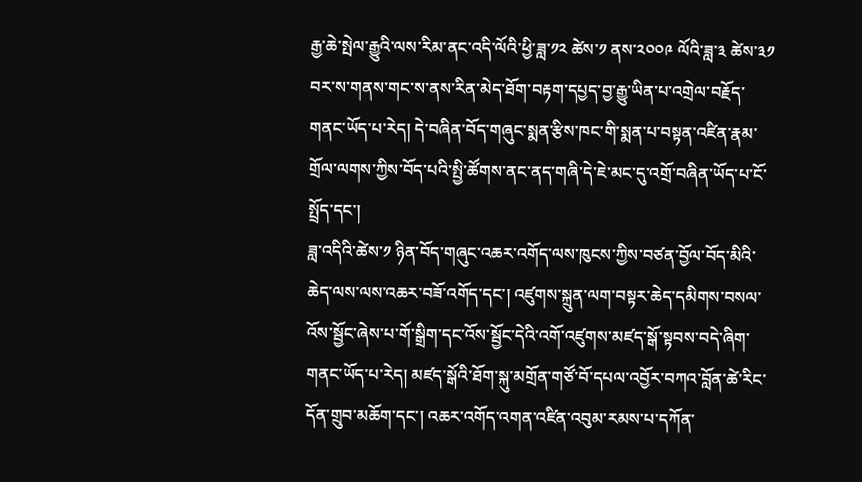རྒྱ་ཆེ་སྤེལ་རྒྱུའི་ལས་རིམ་ནང་འདི་ལོའི་ཕྱི་ཟླ་༡༢ ཚེས་༡ ནས་༢༠༠༩ ལོའི་ཟླ་༣ ཚེས་༣༡ བར་ས་གནས་གང་ས་ནས་རིན་མེད་ཐོག་བརྟག་དཔྱད་བྱ་རྒྱུ་ཡིན་པ་འགྲེལ་བརྗོད་གནང་ཡོད་པ་རེད། དེ་བཞིན་བོད་གཞུང་སྨན་རྩིས་ཁང་གི་སྨན་པ་བསྟན་འཛིན་རྣམ་གྲོལ་ལགས་ཀྱིས་བོད་པའི་སྤྱི་ཚོགས་ནང་ནད་གཞི་དེ་ཇེ་མང་དུ་འགྲོ་བཞིན་ཡོད་པ་ངོ་སྤྲོད་དང་།
ཟླ་འདིའི་ཚེས་༡ ཉིན་བོད་གཞུང་འཆར་འགོད་ལས་ཁུངས་ཀྱིས་བཙན་བྱོལ་བོད་མིའི་ཆེད་ལས་ལས་འཆར་བཟོ་འགོད་དང་། འཛུགས་སྐྲུན་ལག་བསྟར་ཆེད་དམིགས་བསལ་འོས་སྦྱོང་ཞེས་པ་གོ་སྒྲིག་དང་འོས་སྦྱོང་དེའི་འགོ་འཛུགས་མཛད་སྒོ་སྟབས་བདེ་ཞིག་གནང་ཡོད་པ་རེད། མཛད་སྒོའི་ཐོག་སྐུ་མགྲོན་གཙོ་བོ་དཔལ་འབྱོར་བཀའ་བློན་ཚེ་རིང་དོན་གྲུབ་མཆོག་དང་། འཆར་འགོད་འགན་འཛིན་འབུམ་རམས་པ་དཀོན་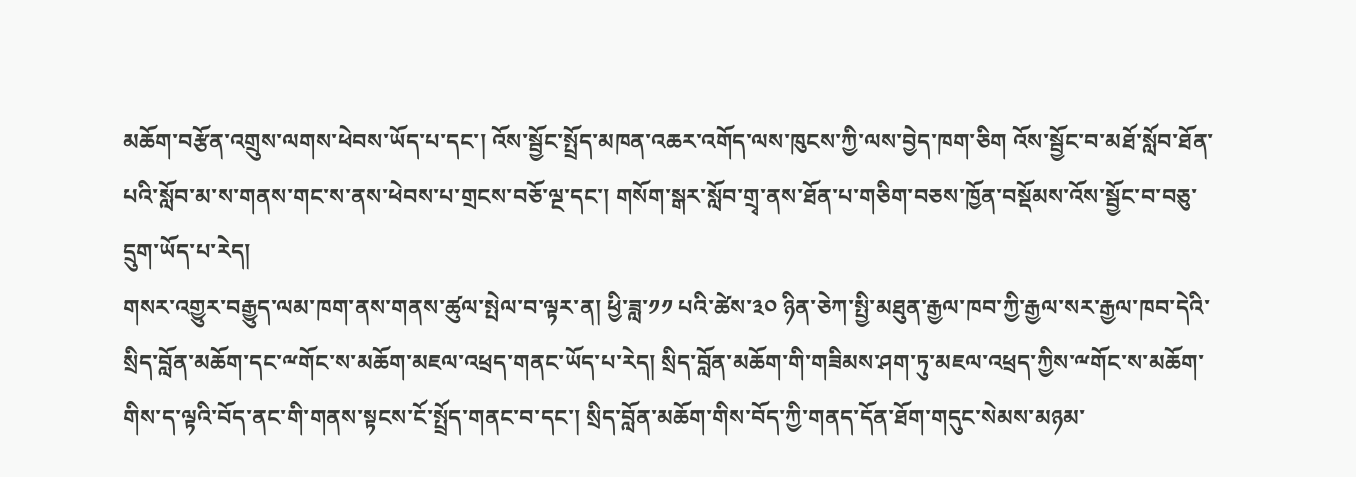མཆོག་བརྩོན་འགྲུས་ལགས་ཕེབས་ཡོད་པ་དང་། འོས་སྦྱོང་སྤྲོད་མཁན་འཆར་འགོད་ལས་ཁུངས་ཀྱི་ལས་བྱེད་ཁག་ཅིག འོས་སྦྱོང་བ་མཐོ་སློབ་ཐོན་པའི་སློབ་མ་ས་གནས་གང་ས་ནས་ཕེབས་པ་གྲངས་བཅོ་ལྔ་དང་། གསོག་སྒར་སློབ་གྲྭ་ནས་ཐོན་པ་གཅིག་བཅས་ཁྱོན་བསྡོམས་འོས་སྦྱོང་བ་བཅུ་དྲུག་ཡོད་པ་རེད།
གསར་འགྱུར་བརྒྱུད་ལམ་ཁག་ནས་གནས་ཚུལ་སྤེལ་བ་ལྟར་ན། ཕྱི་ཟླ་༡༡ པའི་ཚེས་༣༠ ཉིན་ཅེཀ་སྤྱི་མཐུན་རྒྱལ་ཁབ་ཀྱི་རྒྱལ་སར་རྒྱལ་ཁབ་དེའི་སྲིད་བློན་མཆོག་དང་ྋགོང་ས་མཆོག་མཇལ་འཕྲད་གནང་ཡོད་པ་རེད། སྲིད་བློན་མཆོག་གི་གཟིམས་ཤག་ཏུ་མཇལ་འཕྲད་ཀྱིས་ྋགོང་ས་མཆོག་གིས་ད་ལྟའི་བོད་ནང་གི་གནས་སྟངས་ངོ་སྤྲོད་གནང་བ་དང་། སྲིད་བློན་མཆོག་གིས་བོད་ཀྱི་གནད་དོན་ཐོག་གདུང་སེམས་མཉམ་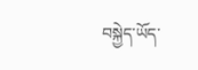བསྐྱེད་ཡོད་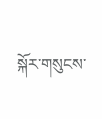སྐོར་གསུངས་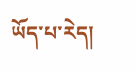ཡོད་པ་རེད།